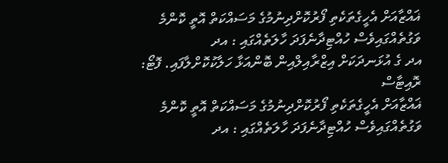ޣައްޒާއަށް އެހީގެތަކެތި ފޯރުކޮށްދިނުމުގެ މަސައްކަތް އޮތީ ކޮންމެ ވަގުތެއްގައިވެސް ހުއްޓިދާނެފަދަ ހާލަތެއްގައި : އދ
އދ ގެ އުޅަނދަކަށް އިޒްރާއިލްއިން ބޮންއަޅާ ހަލާކުކޮށްލާފައި. ފޮޓޯ: ރޮއިޓާސް
ޣައްޒާއަށް އެހީގެތަކެތި ފޯރުކޮށްދިނުމުގެ މަސައްކަތް އޮތީ ކޮންމެ ވަގުތެއްގައިވެސް ހުއްޓިދާނެފަދަ ހާލަތެއްގައި : އދ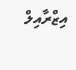އިޒްރާއިލް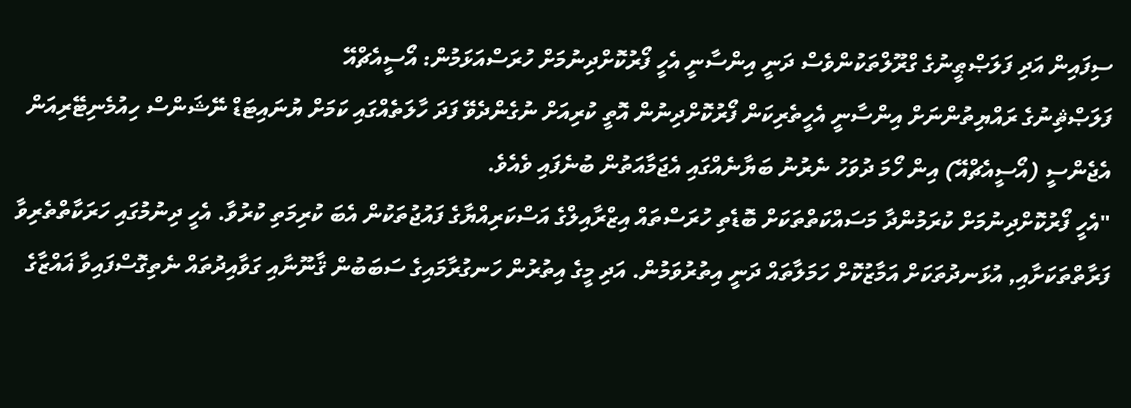ސިފައިން އަދި ފަލަޞްޠީނުގެ ގްރޫލްތަކުންވެސް ދަނީ އިންސާނީ އެހީ ފޯރުކޮށްދިނުމަށް ހުރަސްއަޅަމުން: އޯސީއެޗްއޭ
ފަލަޞްޘިނުގެ ރައްޔިތުންނަށް އިންސާނީ އެހީތެރިކަން ފޯރުކޮށްދިނުން އޮތީ ކުރިއަށް ނުގެންދެވޭ ފަދަ ހާލަތެއްގައި ކަމަށް ޔުނައިޓަޑް ނޭޝަންސް ހިއުމެނިޓޭރިއަން އެޖެންސީ (އޯސީއެޗްއޭ) އިން ހޯމަ ދުވަހު ނެރުނު ބަޔާނެއްގައި އެޖަމާއަތުން ބުނެފައި ވެއެވެ.
"އެހީ ފޯރުކޮށްދިނުމަށް ކުރަމުންދާ މަސައްކަތްތަކަށް ބޮޑެތި ހުރަސްތައް އިޒްރާއިލްގެ އަސްކަރިއްޔާގެ ފައުޖުތަކުން އެބަ ކުރިމަތި ކުރުވާ. އެހީ ދިނުމުގައި ހަރަކާތްތެރިވާ ފަރާތްތަކަށާއި, އުޅަނދުތަކަށް އަމާޒުކޮށް ހަމަލާތައް ދަނީ އިތުރުވަމުން. އަދި މީގެ އިތުރުން ހަނގުރާމައިގެ ސަބަބުން ޤާނޫނާއި ގަވާއިދުތައް ނެތިގޮސްފައިވާ ޣައްޒާގެ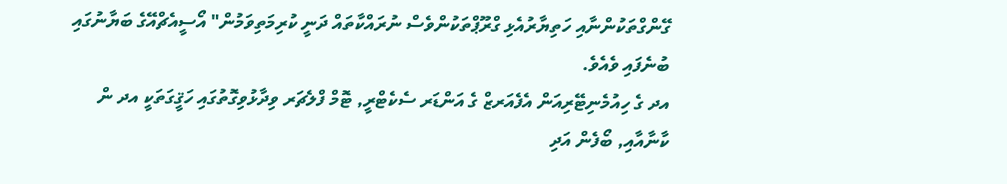ގޭންގްތަކުންނާއި ހަތިޔާރުއެޅި ގްރޫޕްތަކުންވެސް ނުރައްކާތައް ދަނީ ކުރިމަތިވަމުން" އޯސީއެޗްއޭގެ ބަޔާނުގައި ބުނެފައި ވެއެވެ.
އދ ގެ ހިއުމެނިޓޭރިއަން އެފެއަރޒް ގެ އަންޑަރ ސެކެޓްރީ, ޓޮމް ފްލެޗަރ ވިދާޅުވިގޮތުގައި ހަޤީގަތަކީ އދ ން ކާނާއާއި, ބޯފެން އަދި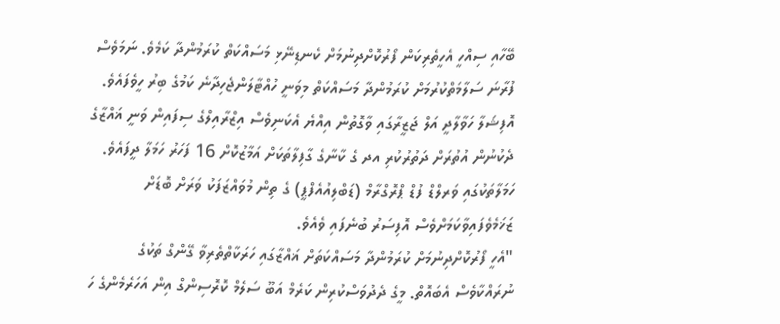ބޭހާއި ސިއްހީ އެހީތެރިކަން ފޯރުކޮށްދިނުމަށް ކެނޑިނޭޅި މަސައްކަތް ކުރަމުންދާ ކަމެވެ. ނަމަވެސް ފުރާނަ ސަލާމަތްކުރުމަށް ކުރަމުންދާ މަސައްކަތް މިވަނީ ހުއްޓާލަންޖެހިދާނެ ކަމުގެ ބިރު ހީވެފައެވެ.
އޮފިޝަލާ ހަވާލާދީ އަލް ޖަޒީރާގައި ވާގޮތުން އިއްޔެ އެކަނިވެސް އިޒްރާއިލްގެ ސިފައިން ވަނީ ޣައްޒާގެ ދެކުނުން އުތުރަށް ދަތުރުކުރި އދ ގެ ކާނާގެ ގާފިލާތަކަށް އަމާޒުކޮށް 16 ފަހަރު ހަމަލާ ދީފައެވެ. ހަމަލާތަކުގައި ވަރލްޑް ފުޑް ޕްރޮގްރާމް (ޑަބްލިއުއެފްޕީ) ގެ ތިން މުވައްޒަފަކު ވަރަށް ބޮޑަށް ޒަޚަމެވެފައިވާކަމަށްވެސް އޮފިސަރު ބުނެފައި ވެއެވެ.
"އެހީ ފޯރުކޮށްދިނުމަށް ކުރަމުންދާ މަސައްކަތަށް ޣައްޒާގައި ހަރަކާތްތެރިވާ ގޭންގް ތަކުގެ ނުރައްކާވެސް އެބައޮތް. މީގެ ދެދުވަސްކުރިން ކަރެމް އަބޫ ސަލެމް ކޮރޮސިންގް އިން އަހަރެމެންގެ ހަ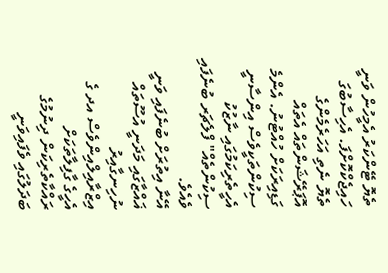ތެޔޮ ޓޭންކަރު އެމީހުން ވަނީ ހައިޖެކްކޮށްފަ. އެހިސާބުގަ ތެޔޮ ނެތި އަހަރެމެންގެ އޮޕަރޭޝަންތައް އެތައް ގަޑިއިރަކަށް ހުއްޓުނު. އެންމެ ސިކުންތަކީވެސް އިންސާނީ އެހީތެރިކަމުގައި ނާޒުކު ސިކުންތެއް" ފްލެޗަރ ބުނެފައި ވެއެވެ.
އޭނާ އިތުރަށް ބުނެފައި ވަނީ ޣައްޒާގައި މަދަނީ އުސޫތައް ނުހިނގާއިރު އިޒްރާއިލްއިންވެސް އދ ގެ އެހީގެ ގާފިލާތަކަށް ރައްކާތެރިކަން ދިނުމުގެ ބަދަލުގައި ވެފައިވަނީ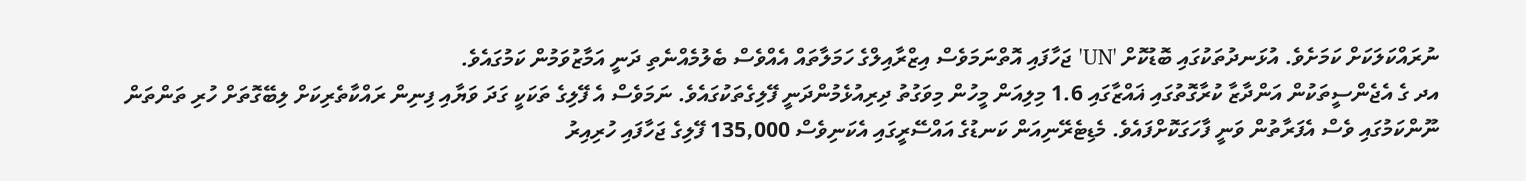ނުރައްކަލަކަށް ކަމަށެވެ. އުޅަނދުތަކުގައި ބޮޑުކޮށް 'UN' ޖަހާފައި އޮތްނަމަވެސް އިޒްރާއިލްގެ ހަމަލާތައް އެއްވެސް ބެލުމެއްނެތި ދަނީ އަމާޒުވަމުން ކަމުގައެވެ.
އދ ގެ އެޖެންސީތަކުން އަންދާޒާ ކުރާގޮތުގައި ޣައްޒާގައި 1.6 މިލިއަން މީހުން މިވަގުތު ދިރިއުޅެމުންދަނީ ފޭލިގެތަކުގައެވެ. ނަމަވެސް އެ ފޭލިގެ ތަކަކީ ގަދަ ވަޔާއި ފިނިން ރައްކާތެރިކަށް ލިބޭގޮތަށް ހުރި ތަންތަން ނޫންކަމުގައި ވެސް އެފަރާތުން ވަނީ ފާހަގަކޮށްފައެވެ. މެޑިޓެރޭނިއަން ކަނޑުގެ އައްސޭރީގައި އެކަނިވެސް 135,000 ފޭލިގެ ޖަހާފައި ހުރިއިރު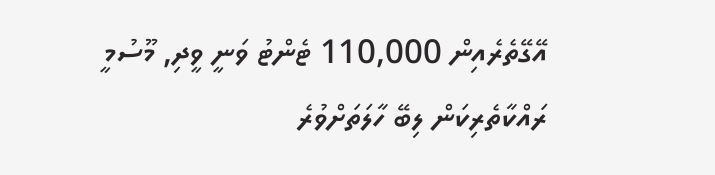އޭގޭތެރެއިން 110,000 ޓެންޓު ވަނީ ވީދި, މޫސުމީ ރައްކާތެރިކަން ލިބޭ ހާލަތަށްވުރެ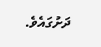ދަށުގައެވެ.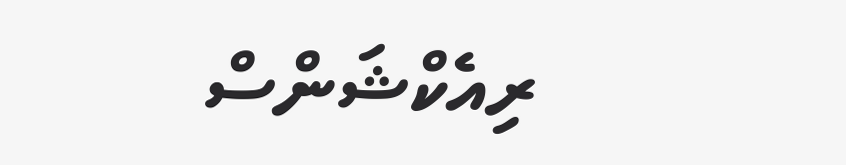ރިއެކްޝަންސް